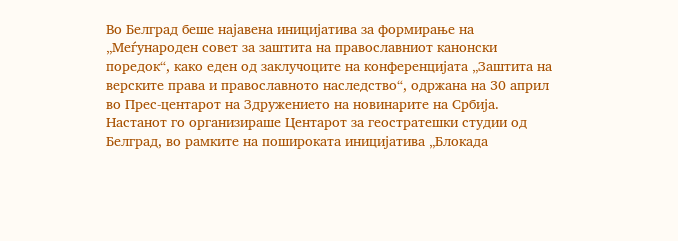Во Белград беше најавена иницијатива за формирање на „Меѓународен совет за заштита на православниот канонски поредок“, како еден од заклучоците на конференцијата „Заштита на верските права и православното наследство“, одржана на 30 април во Прес-центарот на Здружението на новинарите на Србија. Настанот го организираше Центарот за геостратешки студии од Белград, во рамките на пошироката иницијатива „Блокада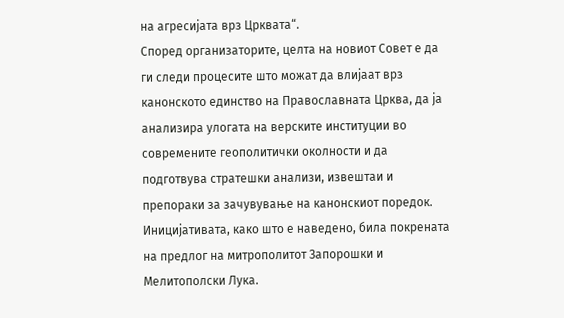на агресијата врз Црквата“.
Според организаторите, целта на новиот Совет е да ги следи процесите што можат да влијаат врз канонското единство на Православната Црква, да ја анализира улогата на верските институции во современите геополитички околности и да подготвува стратешки анализи, извештаи и препораки за зачувување на канонскиот поредок. Иницијативата, како што е наведено, била покрената на предлог на митрополитот Запорошки и Мелитополски Лука.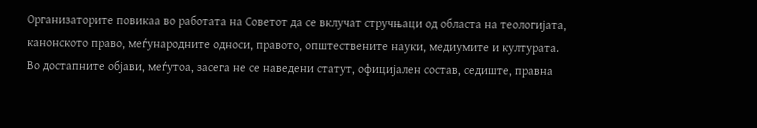Организаторите повикаа во работата на Советот да се вклучат стручњаци од областа на теологијата, канонското право, меѓународните односи, правото, општествените науки, медиумите и културата. Во достапните објави, меѓутоа, засега не се наведени статут, официјален состав, седиште, правна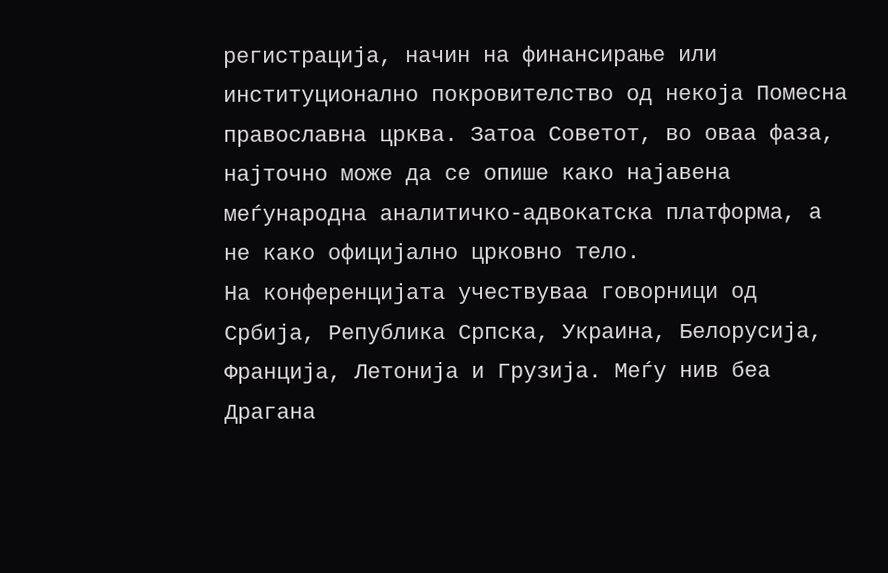регистрација, начин на финансирање или институционално покровителство од некоја Помесна православна црква. Затоа Советот, во оваа фаза, најточно може да се опише како најавена меѓународна аналитичко-адвокатска платформа, а не како официјално црковно тело.
На конференцијата учествуваа говорници од Србија, Република Српска, Украина, Белорусија, Франција, Летонија и Грузија. Меѓу нив беа Драгана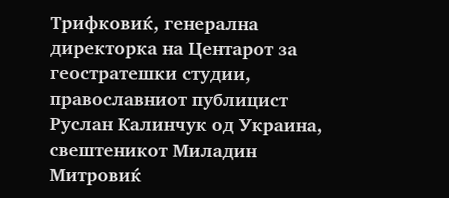Трифковиќ, генерална директорка на Центарот за геостратешки студии, православниот публицист Руслан Калинчук од Украина, свештеникот Милaдин Митровиќ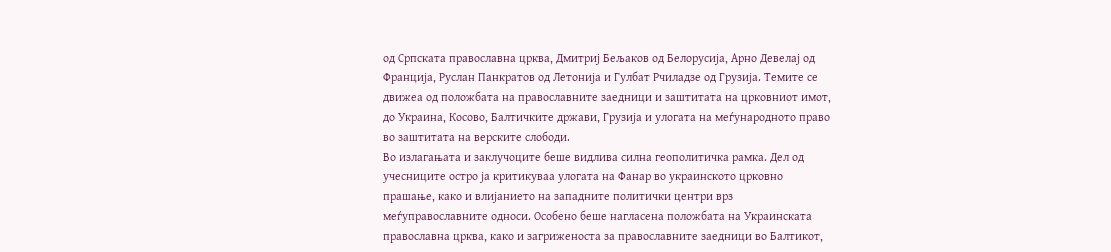од Српската православна црква, Дмитриј Бељаков од Белорусија, Арно Девелај од Франција, Руслан Панкратов од Летонија и Гулбат Рчиладзе од Грузија. Темите се движеа од положбата на православните заедници и заштитата на црковниот имот, до Украина, Косово, Балтичките држави, Грузија и улогата на меѓународното право во заштитата на верските слободи.
Во излагањата и заклучоците беше видлива силна геополитичка рамка. Дел од учесниците остро ја критикуваа улогата на Фанар во украинското црковно прашање, како и влијанието на западните политички центри врз меѓуправославните односи. Особено беше нагласена положбата на Украинската православна црква, како и загриженоста за православните заедници во Балтикот,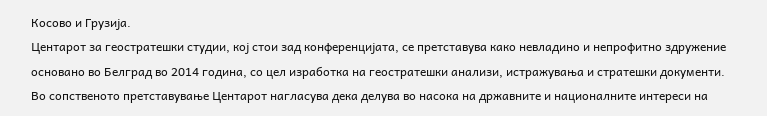Косово и Грузија.
Центарот за геостратешки студии, кој стои зад конференцијата, се претставува како невладино и непрофитно здружение основано во Белград во 2014 година, со цел изработка на геостратешки анализи, истражувања и стратешки документи. Во сопственото претставување Центарот нагласува дека делува во насока на државните и националните интереси на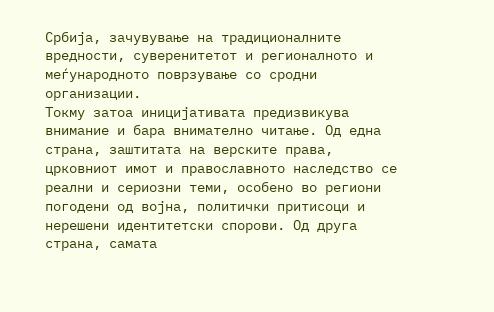Србија, зачувување на традиционалните вредности, суверенитетот и регионалното и меѓународното поврзување со сродни организации.
Токму затоа иницијативата предизвикува внимание и бара внимателно читање. Од една страна, заштитата на верските права, црковниот имот и православното наследство се реални и сериозни теми, особено во региони погодени од војна, политички притисоци и нерешени идентитетски спорови. Од друга страна, самата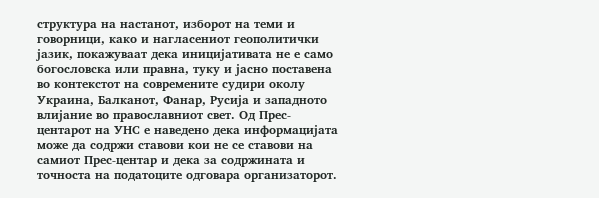структура на настанот, изборот на теми и говорници, како и нагласениот геополитички јазик, покажуваат дека иницијативата не е само богословска или правна, туку и јасно поставена во контекстот на современите судири околу Украина, Балканот, Фанар, Русија и западното влијание во православниот свет. Од Прес-центарот на УНС е наведено дека информацијата може да содржи ставови кои не се ставови на самиот Прес-центар и дека за содржината и точноста на податоците одговара организаторот.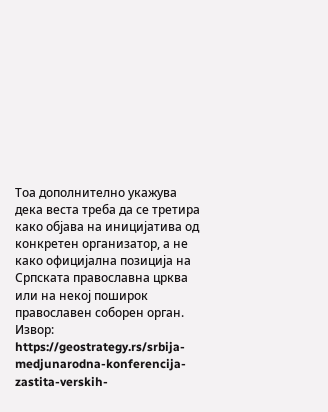Тоа дополнително укажува дека веста треба да се третира како објава на иницијатива од конкретен организатор, а не како официјална позиција на Српската православна црква или на некој поширок православен соборен орган.
Извор: https://geostrategy.rs/srbija-medjunarodna-konferencija-zastita-verskih-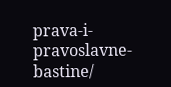prava-i-pravoslavne-bastine/